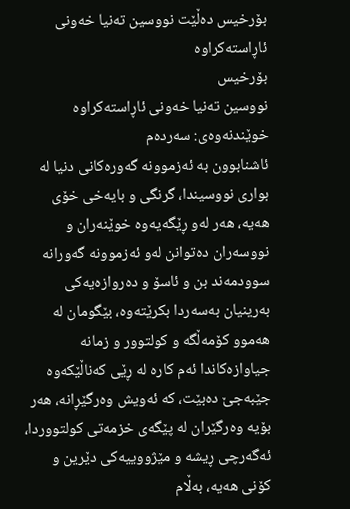بۆرخیس دەڵێت نووسین تەنیا خەونی ئاڕاستەکراوە
بۆرخیس
نووسین تەنیا خەونی ئاڕاستەکراوە
خوێندنەوەی: سەردەم
ئاشنابوون بە ئەزموونە گەورەکانی دنیا لە بواری نووسیندا، گرنگی و بایەخی خۆی هەیە، هەر لەو ڕێگەیەوە خوێنەران و نووسەران دەتوانن لەو ئەزموونە گەورانە سوودمەند بن و ئاسۆ و دەروازەیەکی بەرینیان بەسەردا بکرێتەوە، بێگومان لە هەموو کۆمەڵگە و کولتوور و زمانە جیاوازەکاندا ئەم کارە لە ڕێی کەناڵێکەوە جێبەجێ دەبێت، کە ئەویش وەرگێڕانە، هەر بۆیە وەرگێران لە پێگەی خزمەتی کولتووردا، ئەگەرچی ڕیشە و مێژووییەکی دێرین و کۆنی هەیە، بەڵام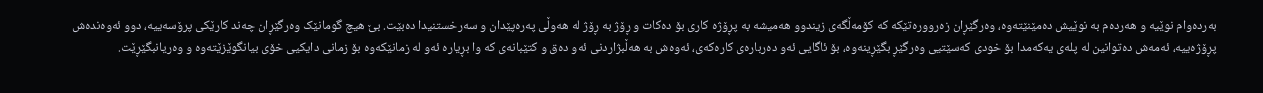بەردەوام نوێیە و هەردەم بە نوێیش دەمێنێتەوە، وەرگێڕان زەروورەتێکە کە کۆمەڵگەی زیندوو هەمیشە بە پڕۆژە کاری بۆ دەکات و ڕۆژ بە ڕۆژ لە هەوڵی پەرەپێدان و سەرخستنیدا دەبێت. بێ هیچ گومانێک وەرگێڕان چەند کارێکی پرۆسەییە، دوو ئەوەندەش پڕۆژەییە، ئەمەش دەتوانین لە پلەی یەکەمدا بۆ خودی کەسێتیی وەرگێڕ بگێڕینەوە، بۆ ئاگایی ئەو دەربارەی کارەکەی، ئەوەش بە هەڵبژاردنی ئەو دەق و کتێبانەی کە وا بڕیارە ئەو لە زمانێکەوە بۆ زمانی دایکیی خۆی بیانگوێزێتەوە و وەریانبگێڕێت.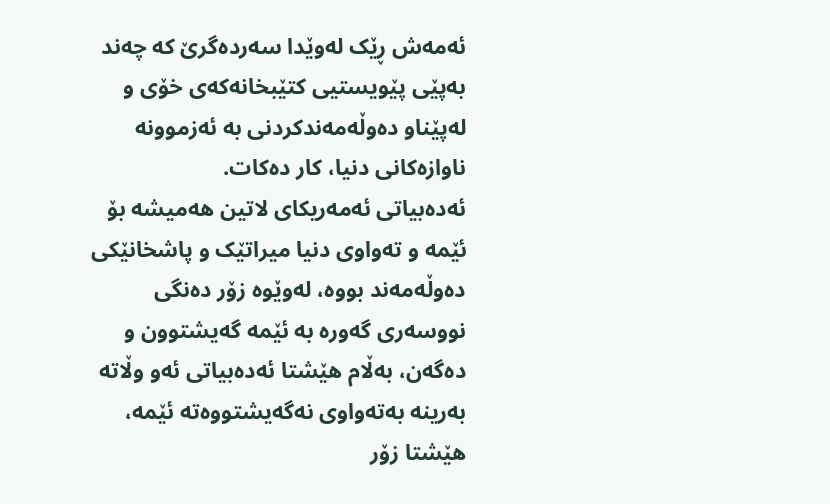ئەمەش ڕێک لەوێدا سەردەگرێ کە چەند بەپێی پێویستیی کتێبخانەکەی خۆی و لەپێناو دەوڵەمەندکردنی بە ئەزموونە ناوازەکانی دنیا، کار دەکات.
ئەدەبیاتی ئەمەریکای لاتین هەمیشە بۆ ئێمە و تەواوی دنیا میراتێک و پاشخانێکی دەوڵەمەند بووە، لەوێوە زۆر دەنگی نووسەری گەورە بە ئێمە گەیشتوون و دەگەن، بەڵام هێشتا ئەدەبیاتی ئەو وڵاتە بەرینە بەتەواوی نەگەیشتووەتە ئێمە، هێشتا زۆر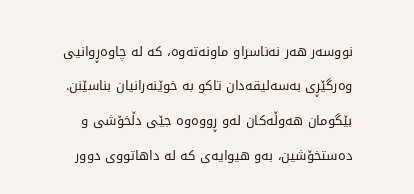نووسەر هەر نەناسراو ماونەتەوە، کە لە چاوەڕوانیی وەرگێڕی بەسەلیقەدان تاکو بە خوێنەرانیان بناسێنن. بێگومان هەوڵەکان لەو ڕووەوە جێی دڵخۆشی و دەستخۆشین، بەو هیوایەی کە لە داهاتووی دوور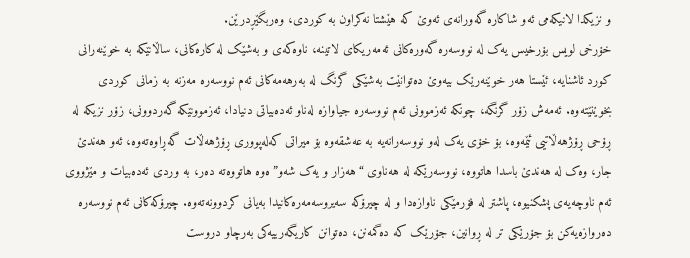و نزیکدا لانیکەمی ئەو شاکارە گەورانەی ئەوێ کە هێشتا نەکراون بە کوردی، وەربگێڕدرێن.
خۆرخی لویس بۆرخیس یەک لە نووسەرە گەورەکانی ئەمەریکای لاتینە، ناوەکەی و بەشێک لە کارەکانی، ساڵانێکە بە خوێنەرانی کورد ئاشنایە، ئێستا هەر خوێنەرێک بیەوێ دەتوانێت بەشێکی گرنگ لە بەرهەمەکانی ئەم نووسەرە مەزنە بە زمانی کوردی بخوێنێتەوە. ئەمەش زۆر گرنگە، چونکە ئەزموونی ئەم نووسەرە جیاوازە لەناو ئەدەبیاتی دنیادا، ئەزموونێکە گەردوونی، زۆر نزیکە لە ڕۆحی ڕۆژهەڵاتیی ئێمەوە، بۆ خۆی یەک لەو نووسەرانەیە بە عەشقەوە بۆ میراتی کەلەپووری ڕۆژهەڵات گەڕاوەتەوە، ئەو هەندێ جار، وەک لە هەندێ باسدا هاتووە، نووسەرێکە لە هەناوی “هەزار و یەک شەو”ەوە هاتووەتە دەر، بە وردی ئەدەبیات و مێژووی ئەم ناوچەیەی پشکنیوە، پاشتر لە فۆرمێکی ناوازەدا و لە چیرۆکە سەیروسەمەرەکانیدا بەیانی کردوونەتەوە. چیرۆکەکانی ئەم نووسەرە دەروازەیەکن بۆ جۆرێکی تر لە ڕوانین، جۆرێک کە دەگمەنن، دەتوانن کاریگەرییەکی بەرچاو دروست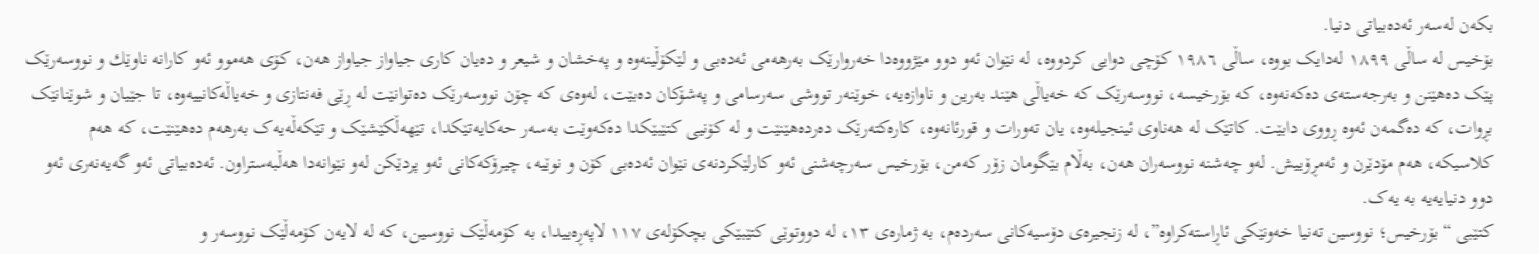بکەن لەسەر ئەدەبیاتی دنیا.
بۆخیس لە ساڵی ١٨٩٩ لەدایک بووە، ساڵی ١٩٨٦ کۆچی دوایی کردووە، لە نێوان ئەو دوو مێژووەدا خەروارێک بەرهەمی ئەدەبی و لێکۆڵینەوە و پەخشان و شیعر و دەیان کاری جیاواز جیاواز هەن، کۆی هەموو ئەو کارانە ناوێك و نووسەرێک پێک دەهێنن و بەرجەستەی دەکەنەوە، کە بۆرخیسە، نووسەرێک کە خەیاڵی هێند بەرین و ناوازەیە، خوێنەر تووشی سەرسامی و پەشۆکان دەبێت، لەوەی کە چۆن نووسەرێک دەتوانێت لە ڕێی فەنتازی و خەیاڵەکانییەوە، تا جێیان و شوێنانێک بڕوات، کە دەگمەن ئەوە ڕووی دابێت. کاتێک لە هەناوی ئینجیلەوە، یان تەورات و قورئانەوە، کارەکتەرێک دەردەهێنێت و لە کۆنیی کتێبێکدا دەکەوێت بەسەر حەکایەتێکدا، تێهەڵکێشێک و تێکەڵەیەک بەرهەم دەهێنێت، کە هەم کلاسیکە، هەم مۆدێرن و ئەمڕۆییش. لەو چەشنە نووسەران هەن، بەڵام بێگومان زۆر کەمن، بۆرخیس سەرچەشنی ئەو کارلێکردنەی نێوان ئەدەبی کۆن و نوێیە، چیرۆکەکانی ئەو پردێکن لەو نێوانەدا هەڵبەستراون. ئەدەبیاتی ئەو گەیەنەری ئەو دوو دنیایەیە بە یەک.
کتێبی “بۆرخیس؛ نووسین تەنیا خەونێکی ئاڕاستەکراوە”، لە زنجیرەی دۆسیەکانی سەردەم، بە ژمارەی ١٣، لە دووتوێی کتێبێکی بچکۆلەی ١١٧ لاپەڕەییدا، بە کۆمەڵێک نووسین، کە لە لایەن کۆمەڵێک نووسەر و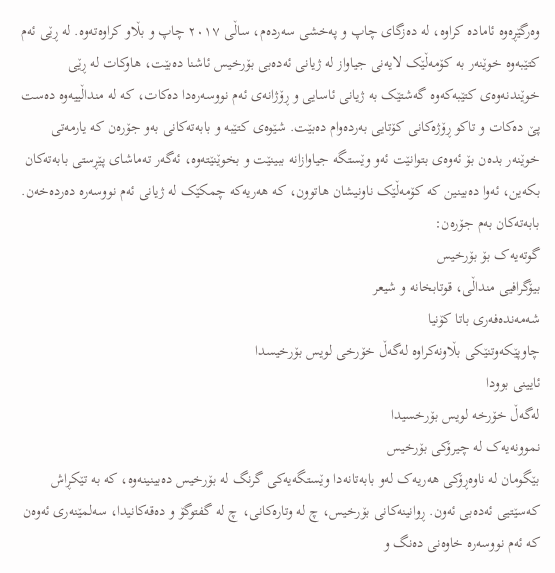وەرگێڕەوە ئامادە کراوە، لە دەزگای چاپ و پەخشی سەردەم، ساڵی ٢٠١٧ چاپ و بڵاو کراوەتەوە. لە ڕێی ئەم کتێبەوە خوێنەر بە کۆمەڵێک لایەنی جیاواز لە ژیانی ئەدەبی بۆرخیس ئاشنا دەبێت، هاوکات لە ڕێی خوێندنەوەی کتێبەکەوە گەشتێک بە ژیانی ئاسایی و ڕۆژانەی ئەم نووسەرەدا دەکات، کە لە منداڵییەوە دەست پێ دەکات و تاکو ڕۆژەکانی کۆتایی بەردەوام دەبێت. شێوەی کتێبە و بابەتەکانی بەو جۆرەن کە یارمەتی خوێنەر بدەن بۆ ئەوەی بتوانێت ئەو وێستگە جیاوازانە ببینێت و بخوێنێتەوە، ئەگەر تەماشای پێڕستی بابەتەکان بکەین، ئەوا دەبینین کە کۆمەڵێک ناونیشان هاتوون، کە هەریەکە چمکێک لە ژیانی ئەم نووسەرە دەردەخەن. بابەتەکان بەم جۆرەن:
گوتەیەک بۆ بۆرخیس
بیۆگرافیی منداڵی، قوتابخانە و شیعر
شەمەندەفەری باتا کۆنیا
چاوپێکەوتنێکی بڵاونەکراوە لەگەڵ خۆرخی لویس بۆرخیسدا
ئایینی بوودا
لەگەڵ خۆرخە لویس بۆرخسیدا
نموونەیەک لە چیرۆکی بۆرخیس
بێگومان لە ناوەڕۆکی هەریەک لەو بابەتانەدا وێستگەیەکی گرنگ لە بۆرخیس دەبینینەوە، کە بە تێکڕاش کەسێتیی ئەدەبی ئەون. ڕوانینەکانی بۆرخیس، چ لە وتارەکانی، چ لە گفتوگۆ و دەقەکانیدا، سەلمێنەری ئەوەن کە ئەم نووسەرە خاوەنی دەنگ و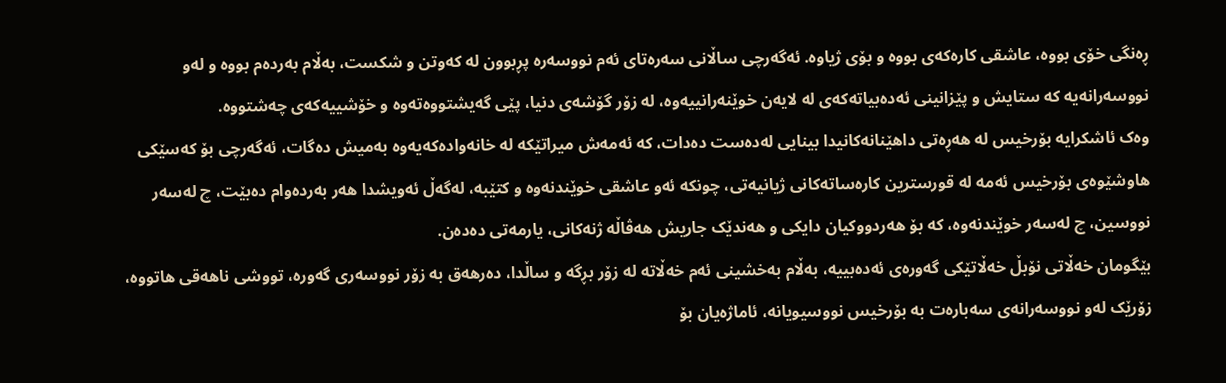ڕەنگی خۆی بووە، عاشقی کارەکەی بووە و بۆی ژیاوە. ئەگەرچی ساڵانی سەرەتای ئەم نووسەرە پڕبوون لە کەوتن و شکست، بەڵام بەردەم بووە و لەو نووسەرانەیە کە ستایش و پێزانینی ئەدەبیاتەکەی لە لایەن خوێنەرانییەوە، لە زۆر گۆشەی دنیا، پێی گەیشتووەتەوە و خۆشییەکەی چەشتووە.
وەک ئاشکرایە بۆرخیس لە هەڕەتی داهێنانەکانیدا بینایی لەدەست دەدات، کە ئەمەش میراتێکە لە خانەوادەکەیەوە بەمیش دەگات، ئەگەرچی بۆ کەسێکی هاوشێوەی بۆرخیس ئەمە لە قورسترین کارەساتەکانی ژیانیەتی، چونکە ئەو عاشقی خوێندنەوە و کتێبە، لەگەڵ ئەويشدا هەر بەردەوام دەبێت، چ لەسەر نووسین، چ لەسەر خوێندنەوە، کە بۆ هەردووکیان دایکی و هەندێک جاریش هەڤاڵە ژنەکانی، یارمەتی دەدەن.
بێگومان خەڵاتی نۆبڵ خەڵاتێکی گەورەی ئەدەبییە، بەڵام بەخشینی ئەم خەڵاتە لە زۆر بڕگە و ساڵدا، دەرهەق بە زۆر نووسەری گەورە، تووشی ناهەقی هاتووە، زۆرێک لەو نووسەرانەی سەبارەت بە بۆرخیس نووسیویانە، ئاماژەیان بۆ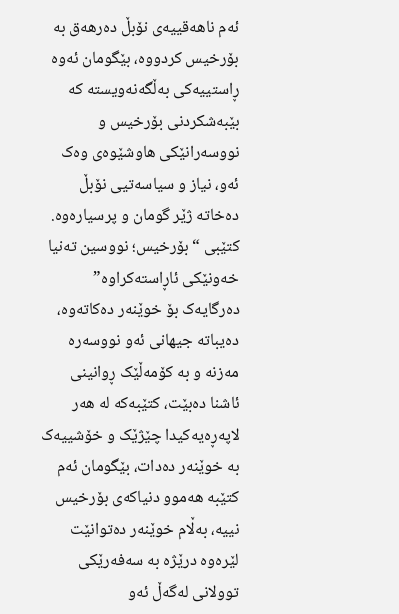ئەم ناهەقییەی نۆبڵ دەرهەق بە بۆرخیس کردووە، بێگومان ئەوە ڕاستییەکی بەڵگەنەویستە کە بێبەشکردنی بۆرخیس و نووسەرانێکی هاوشێوەی وەک ئەو، نیاز و سیاسەتیی نۆبڵ دەخاتە ژێر گومان و پرسیارەوە.
کتێبی “بۆرخیس؛ نووسین تەنیا خەونێکی ئاڕاستەکراوە” دەرگایەک بۆ خوێنەر دەکاتەوە، دەیباتە جیهانی ئەو نووسەرە مەزنە و بە کۆمەڵێک ڕوانینی ئاشنا دەبێت، کتێبەکە لە هەر لاپەڕەیەکیدا چێژێک و خۆشییەک بە خوێنەر دەدات، بێگومان ئەم کتێبە هەموو دنیاکەی بۆرخیس نییە، بەڵام خوێنەر دەتوانێت لێرەوە درێژە بە سەفەرێکی توولانی لەگەڵ ئەو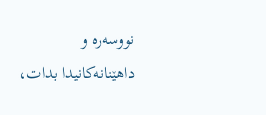نووسەرە و داهێنانەکانیدا بدات،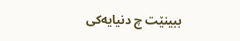ببینێت چ دنیایەکی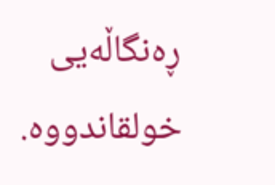ڕەنگاڵەیی خولقاندووە.